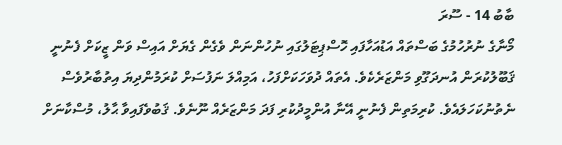ބާބު 14 - ސޫރަ
މޯނާގެ ނުރުހުމުގެ ބަސްތައް އަޑުއަހާފައި ހޮސްޕިޓަލުގައި ނުހުންނަން ވެގެން ގެޔަށް އައިސް ވަން ޒީކަށް ފެނުނީ ޤަބޫލުކުރަން އުނދަގޫވި މަންޒަރެކެވެ. އެތައް ދުވަހަކަށްފަހު، އަމިއްލަ ނަފުސަށް ކުރަމުންދިޔަ އިތުބާރުވެސް ނެތުނުކަހަލައެވެ. ކުރިމަތިން ފެނުނީ އޭނާ އުންމީދުކުރި ފަދަ މަންޒަރެއް ނޫނެވެ. ޤަބުވެފައިވާ ޙާލު، މުސްކާނަށް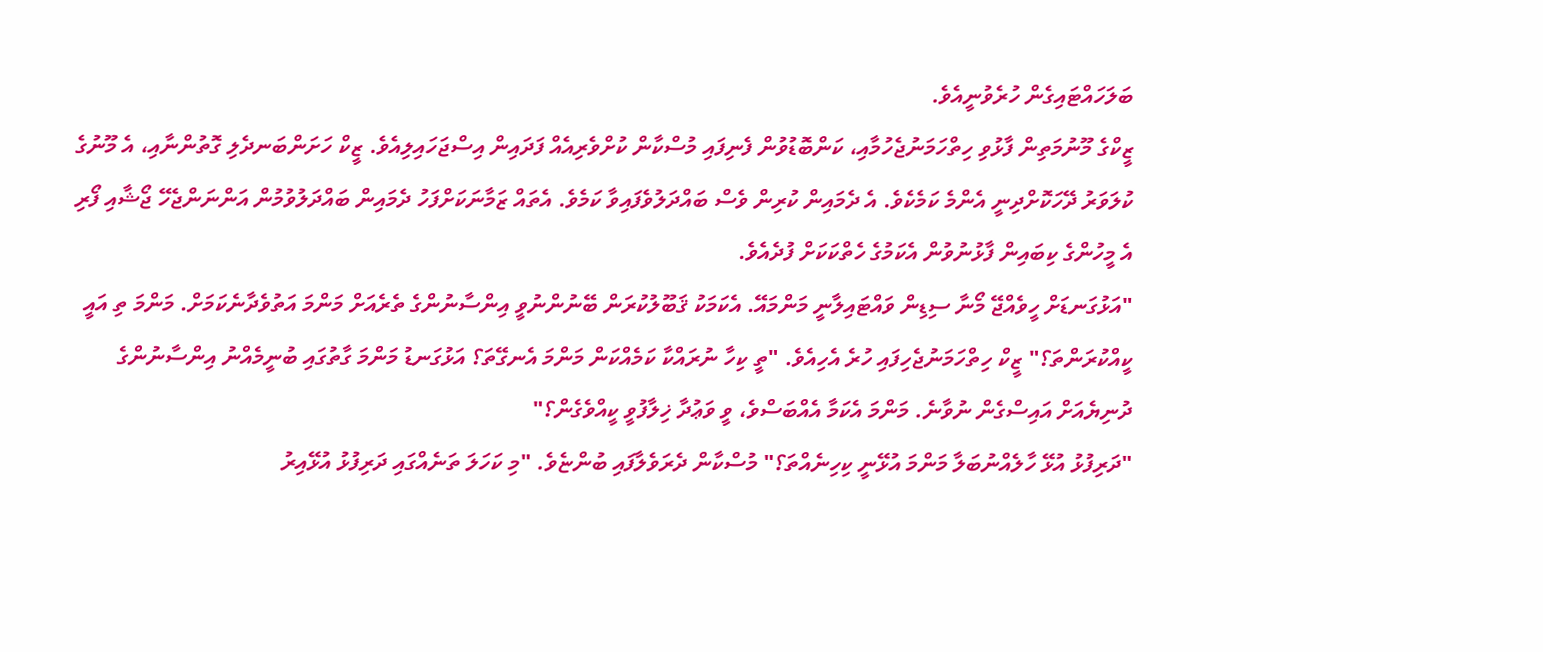ބަލަހައްޓައިގެން ހުރެވުނީއެވެ.
ޒީކްގެ މޫނުމަތިން ފާޅުވި ހިތްހަމަނުޖެހުމާއި، ކަންބޮޑުވުން ފެނިފައި މުސްކާން ކުށްވެރިއެއް ފަދައިން އިސްޖަހައިލިއެވެ. ޒީކް ހަށަންބަނދެލި ގޮތުންނާއި، އެ މޫނުގެ ކުލަވަރު ދޭހަކޮށްދިނީ އެންމެ ކަމެކެވެ. އެ ދެމައިން ކުރިން ވެސް ބައްދަލުވެފައިވާ ކަމެވެ. އެތައް ޒަމާނަކަށްފަހު ދެމައިން ބައްދަލުވުމުން އަންނަންޖެހޭ ޖޯޝާއި ފޯރި އެ މީހުންގެ ކިބައިން ފާޅުނުވުން އެކަމުގެ ހެތްކަކަށް ފުދެއެވެ.
"އަޅުގަނޑަށް ހީވެއްޖޭ މޯނާ ސިޑިން ވައްޓައިލާނީ މަންމައޭ. އެކަމަކު ޤަބޫލުކުރަން ބޭނުންނުވީ އިންސާނުންގެ ތެރެއަށް މަންމަ އަތުވެދާނެކަމަށް. މަންމަ ތި އައީ ކީއްކުރަންތަ؟" ޒީކް ހިތްހަމަނުޖެހިފައި ހުރެ އެހިއެވެ. "ތީ ކިހާ ނުރައްކާ ކަމެއްކަން މަންމަ އެނގޭތަ؟ އަޅުގަނޑު މަންމަ ގާތުގައި ބުނީމެއްނު އިންސާނުންގެ ދުނިޔެއަށް އައިސްގެން ނުވާނެ. މަންމަ އެކަމާ އެއްބަސްވެ، ވީ ވަޢުދާ ޚިލާފުވީ ކީއްވެގެން؟"
"ދަރިފުޅު އުޅޭ ހާލެއްނުބަލާ މަންމަ އުޅޭނީ ކިހިނެއްތަ؟" މުސްކާން ދެރަވެލާފައި ބުންޏެވެ. "މި ކަހަލަ ތަނެއްގައި ދަރިފުޅު އުޅޭއިރު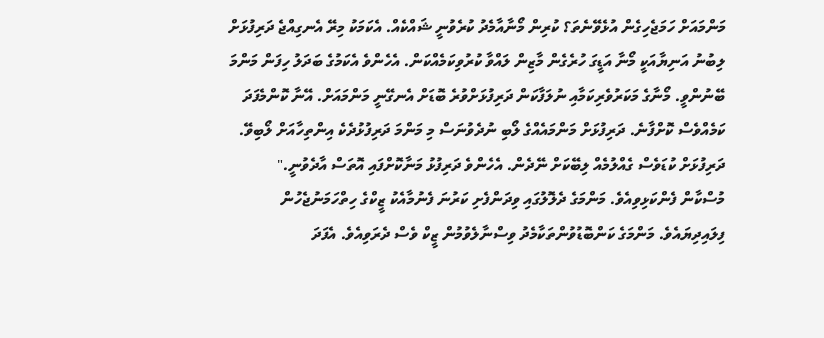މަންމައަށް ހަމަޖެހިގެން އުޅެވޭނެތަ؟ ކުރިން މޯނާއާމެދު ކުރެވުނީ ޝައްކެއް. އެކަމަކު މިރޭ އެނގިއްޖެ ދަރިފުޅަށް ލިބުނު އަނިޔާއަކީ މޯނާ އަޑީގަ ހުރެގެން މާޒިން ލައްވާ ކުރުވިކަމެއްކަން. އެހެންވެ އެކަމުގެ ބަދަލު ހިފަން މަންމަ ބޭނުންވީ. މޯނާގެ މަކަރުވެރިކަމާއި ނުލަފާކަން ދަރިފުޅަށްވުރެ ބޮޑަށް އެނގޭނީ މަންމައަށް. އޭނާ ކޮންމެފަދަ ކަމެއްވެސް ކޮށްފާނެ. ދަރިފުޅަށް މަންމައެއްގެ ލޯބި ނުދެވުނަސް މި މަންމަ ދަރިފުޅުދެކެ އިންތިހާއަށް ލޯބިވޭ. ދަރިފުޅަށް ކުޑަވެސް ގެއްލުމެއް ލިބޭކަށް ނޭދެން. އެހެންވެ ދަރިފުޅު މަނާކޮށްފައި އޮތަސް އާދެވުނީ."
މުސްކާން ފެންކަޅިވިއެވެ. މަންމަގެ ދެލޮލުގައި ވިދަންފެށި ކަރުނަ ފެނުމާއެކު ޒީކްގެ ހިތްހަމަނުޖެހުން ފިލައިދިޔައެވެ. މަންމަގެ ކަންބޮޑުވުންތަކާމެދު ވިސްނާލެވުމުން ޒީކް ވެސް ދެރަވިއެވެ. އެފަދަ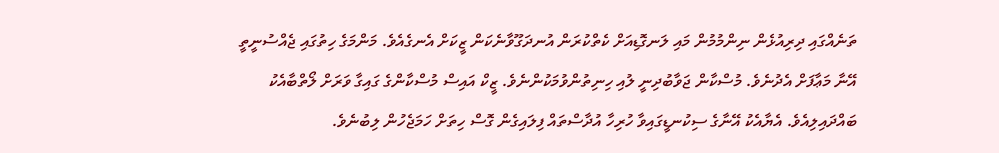ތަނެއްގައި ދިރިއުޅެން ނިންމުމުން މައި ލަނގޮޑިއަށް ކެތްކުރަން އުނދަގޫވާނެކަން ޒީކަށް އެނގެއެވެ. މަންމަގެ ހިތުގައި ޖެއްސުނީތީ އޭނާ މަޢާފަށް އެދުނެވެ. މުސްކާން ޖަވާބުދިނީ ލުއި ހިނިތުންވުމަކުންނެވެ. ޒީކް އައިސް މުސްކާންގެ ގައިގާ ވަރަށް ލޯތްބާއެކު ބައްދައިލިއެވެ. އެޔާއެކު އޭނާގެ ސިކުނޑީގައިވާ ހުރިހާ އުދާސްތައް ފިލައިގެން ގޮސް ހިތަށް ހަމަޖެހުން ލިބުނެވެ.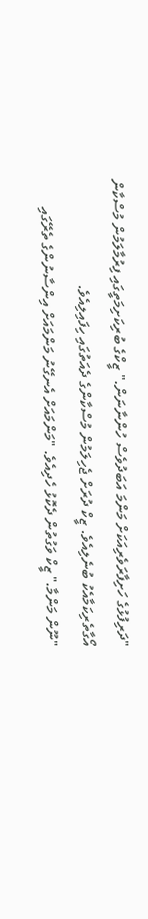"ދަރިފުޅުގެ ހަށިފާރަވެރިއަކަށް މަންމަ އަބަދުވެސް ހުންނާނަން." ޒީކްގެ ބުރިކަށިމަތީގައި ފިރުމާލަމުން މުސްކާން އޯގާތެރިކަމާއެކު ބުނެލިއެވެ. ޒީކް ދުރަށް ޖެހިލަމުން މުސްކާންގެ ދެއަތުގައި ހިފައިލިއެވެ.
"ނޫން މަންމާ." ޒީކް ވަގުތުން ދެކޮޅު ހެދިއެވެ. "މަންމައަށް އެނގޭނު މަންމައަށް އިންސާނުންގެ ތެރޭގައި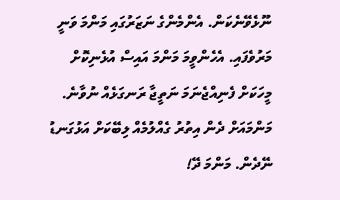ނޫޅެވޭނެކަން. އެންމެންގެ ނަޒަރުގައި މަންމަ ވަނީ މަރުވެފައި. އެހެންވީމަ މަންމަ އައިސް އުޅެނިކޮށް މީހަކަށް ފެނިއްޖެނަމަ ނަތީޖާ ރަނގަޅެއް ނުވާނެ. މަންމައަށް ދެން އިތުރު ގެއްލުމެއް ލިބޭކަށް އަޅުގަނޑު ނޭދެން. މަންމަ ދޭ!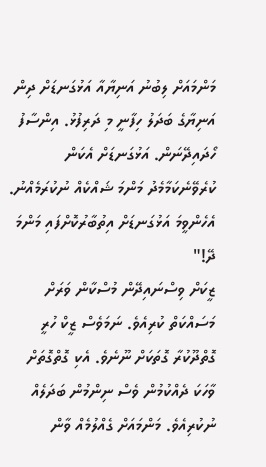މަންމައަށް ލިބުނު އަނިޔާއާ އަޅުގަނޑަށް ދިން އަނިޔާގެ ބަދަލު ހިފާނީ މި ދަރިފުޅު. އިންސާފު ހޯދައިދޭނަން. އަޅުގަނޑަށް އެކަން ކުރެވޭނެކަމާމެދު މަންމަ ޝައްކެއް ނުކުރަމެއްނު. އެހެންވީމަ އަޅުގަނޑަށް އިތުބާރުކޮށްފައި މަންމަ ދޭ!"
ޒީކަށް ވިސްނައިދޭން މުސްކާން ވަރަށް މަސައްކަތް ކުރިއެވެ. ނަމަވެސް ޒީކް ހުރީ ގޮތްދޫކުރާ ގޮތަކަށް ނޫނެވެ. އެކި ގޮތްގޮތަށް ވާހަކަ ދެއްކުމުން ވެސް ނިންމުން ބަދަލެއް ނުކުރިއެވެ. މަންމައަށް ގެއްލުމެއް ވާން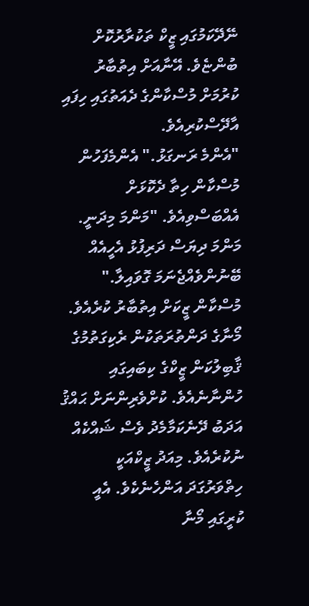ނޭދޭކަމުގައި ޒީކް ތަކުރާރުކޮށް ބުންޏެވެ. އޭނާއަށް އިތުބާރު ކުރުމަށް މުސްކާންގެ ދެއަތުގައި ހިފައި އާދޭސްކުރިއެވެ.
"އެންމެ ރަނގަޅު." އެންމެފަހުން މުސްކާން ހިތާ ދެކޮޅަށް އެއްބަސްވިއެވެ. "މަންމަ މިދަނީ. މަންމަ ދިޔަސް ދަރިފުޅު އެހީއެއް ބޭނުންވެއްޖެނަމަ ގޮވައިލާ."
މުސްކާން ޒީކަށް އިތުބާރު ކުރެއެވެ. މޯނާގެ ދަންތުރަތަކުން ރެކިގަތުމުގެ ޤާބިލުކަން ޒީކްގެ ކިބައިގައި ހުންނާނެއެވެ. ކުށްވެރިންނަށް ޙައްޤު އަދަބު ދޭނެކަމާމެދު ވެސް ޝައްކެއް ނުކުރެއެވެ. މިއަދު ޒީކްއަކީ ހިތްވަރުގަދަ އަންހެނެކެވެ. އެއީ ކުރީގައި މޯނާ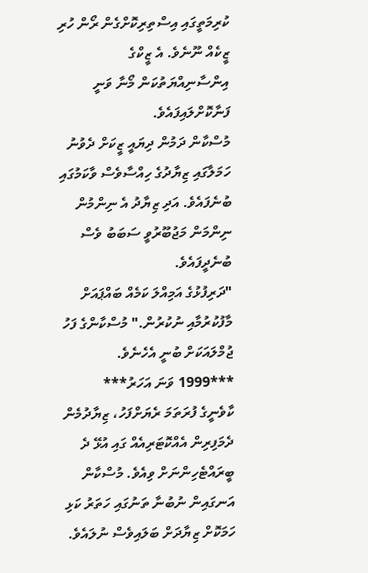ކުރިމަތީގައި އިސްތިރިކޮށްގެން ރޯން ހުރި ޒީކެއް ނޫނެވެ. އެ ޒީކްގެ އިންސާނިއްޔަތުކަން މޯނާ ވަނީ ފަނާކޮށްލައިފައެވެ.
މުސްކާން ދަމުން ދިޔައީ ޒީކަށް ދެވުނު ހަމަލާގައި ޒިޔާދުގެ ހިއްސާވެސް ވާކަމުގައި ބުނެފައެވެ. އަދި ޒިޔާދު އެ ނިންމުން ނިންމަން މަޖުބޫރުވީ ސަބަބު ވެސް ބުނެދީފައެވެ.
"ދަރިފުޅުގެ އަމިއްލަ ކަމެއް ބައްޕައަށް މާފުކުރުމާއި ނުކުރުން." މުސްކާންގެ ފަހު ޖުމްލައަކަށް ބުނީ އެހެނެވެ.
***1999 ވަނަ އަހަރު***
ކާވެނީގެ ފުރަތަމަ ރެޔަށްފަހު، ޒިޔާދުމެން ދެމަފިރިން އެއްކޮޓަރިއެއް ގައި އުޅޭ ދެ ބީރައްޓެހިންނަށް ވިއެވެ. މުސްކާން އަނގައިން ނުބުނާ ތަނުގައި ހަތަރު ކަޅި ހަމަކޮށް ޒިޔާދަށް ބަލައިވެސް ނުލައެވެ.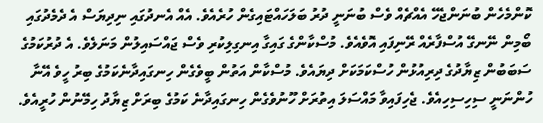ކޮންމެހެން ބުނަންޖެހޭ އެއްޗެއް ވެސް ބުނަނީ ދުރު ބަލަހައްޓައިގެން ހުރެއެވެ. އެއް އެނދުގައި ނިދިޔަސް އެ ދެމެދުގައި ބޯމިން ނޭނގޭ އުސްފާރެއް ރޭނިފައި އޮވެއެވެ. މުސްކާންގެ ގައިގާ އިނގިލިކުރި ވެސް ޖައްސައިލުން މަނަލެވެ. އެ ދުރުކަމުގެ ސަބަބުން ޒިޔާދުގެ ދިރިއުޅުން ހުސްކަމަކަށް ދިޔައެވެ. މުސްކާން އަތުން ބީވެގެން ހިނގައިދާނެކަމުގެ ބިރު ހީވެ އޭނާ ހުންނަނީ ސިހިސިހިއެވެ. ޖެހިފައިވާ މައްސަލަ އިތުރަށް ހޫނުވެގެން ހިނގައިދާނެ ކަމުގެ ބިރަށް ޒިޔާދު ހިމޭނުން ހުރީއެވެ.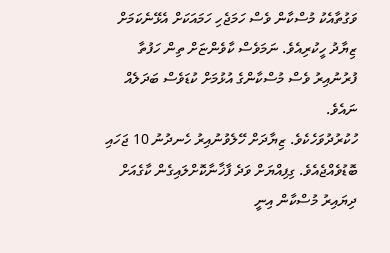ވަގުތާއެކު މުސްކާން ވެސް ހަމަޖެހި ހަމައަކަށް އެޅޭނެކަމަށް ޒިޔާދު ހީކުރިއެވެ. ނަމަވެސް ކާވެންޏަށް ތިން ހަފުތާ ފުރުނުއިރު ވެސް މުސްކާންގެ އުޅުމަށް ކުޑަވެސް ބަދަލެއް ނައެވެ.
ހުކުރުދުވަހެކެވެ. ޒިޔާދަށް ހޭލެވުނުއިރު ހެނދުނު 10 ޖަހައި ބޮޑުވެއްޖެއެވެ. ގިފިއްޔަށް ވަދެ ފާޚާނާކޮށްލައިގެން ކާގެއަށް ދިޔައިރު މުސްކާން އިނީ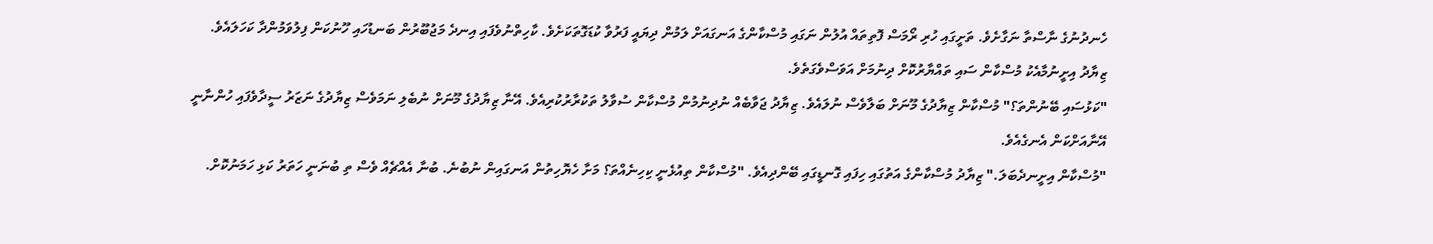ހެނދުނުގެ ނާސްތާ ނަގާށެވެ. ތަށީގައި ހުރި ރޯމަސް ފޮތިތައް އުލުން ނަގައި މުސްކާންގެ އަނގައަށް ލަމުން ދިޔައީ ފަރުވާ ކުޑަގޮތަކަށެވެ. ކާހިތްނުވެފައި އިނދެ މަޖުބޫރުން ބަނޑުހައި ހޫނުކަން ފިލުވަމުންދާ ކަހަލައެވެ.
ޒިޔާދު އިށީނުމާއެކު މުސްކާން ސައި ތައްޔާރުކޮށް ދިނުމަށް އަވަސްވެގަތެވެ.
"ކަޅުސައި ބޭނުންތަ؟" މުސްކާން ޒިޔާދުގެ މޫނަށް ބަލާވެސް ނުލައެވެ. ޒިޔާދު ޖަވާބެއް ނުދިނުމުން މުސްކާން ސުވާލު ތަކުރާރުކުރިއެވެ. އޭނާ ޒިޔާދުގެ މޫނަށް ނުބެލި ނަމަވެސް ޒިޔާދުގެ ނަޒަރު ސީދާވެފައި ހުންނާނީ އޭނާއަށްކަން އެނގެއެވެ.
"މުސްކާން އިށީނދެބަލަ." ޒިޔާދު މުސްކާންގެ އަތުގައި ހިފައި ގޮނޑީގައި ބޭންދިއެވެ. "މުސްކާން ތިއުޅެނީ ކިހިނެއްތަ؟ މަށާ ހެޔޮހިތުން އަނގައިން ނުބުނެ. ބުނާ އެއްޗެއް ވެސް ތި ބުނަނީ ހަތަރު ކަޅި ހަމަނުކޮށް.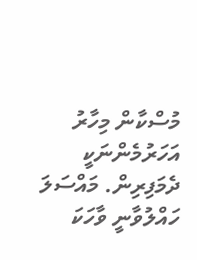މުސްކާން މިހާރު އަހަރުމެންނަކީ ދެމަފިރިން. މައްސަލަ ހައްލުވާނީ ވާހަކަ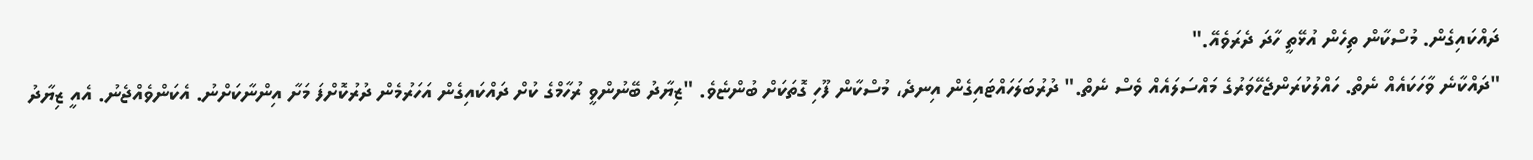ދައްކައިގެން. މުސްކާން ތިހެން އުޅޭތީ ހާދަ ދެރަވެއޭ."
"ދައްކާނެ ވާހަކައެއް ނެތް. ހައްލުކުރަންޖެހޭވަރުގެ މައްސަލައެއް ވެސް ނެތް." ދުރުބަލަހައްޓައިގެން އިނދެ، މުސްކާން ފޫހި ގޮތަކަށް ބުންޏެވެ. "ޒިޔާދު ބޭނުންވީ ރުހާމްގެ ކުށް ދައްކައިގެން އަހަރުމެން ދުރުކޮށްފަ މަށާ އިންނާކަށްނު. އެކަންވެއްޖެނު. އެއީ ޒިޔާދު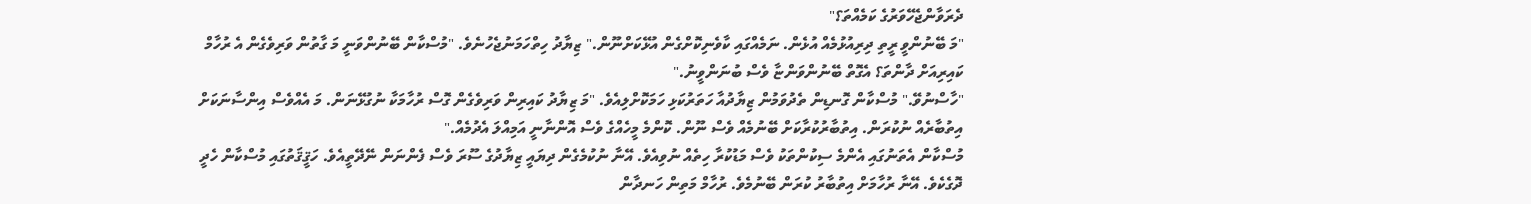ދެރަވާންޖެހޭވަރުގެ ކަމެއްތަ؟"
"މަ ބޭނުންވީ ރީތި ދިރިއުޅުމެއް އުޅެން. ނަމެއްގައި ކާވެނިކޮށްގެން އުޅޭކަށްނޫން." ޒިޔާދު ހިތްހަމަނުޖެހުނެވެ. "މުސްކާން ބޭނުންވަނީ މަ ގާތުން ވަރިވެގެން އެ ރުހާމް ކައިރިއަށް ދާންތަ؟ އެގޮތް ބޭނުންވަންޏާ ވެސް ބުނަންވީނު."
"ހާސްނުވޭ." މުސްކާން ގޮނޑިން ތެދުވަމުން ޒިޔާދުއާ ހަތަރުކަޅި ހަމަކޮށްލިއެވެ. "މަ ޒިޔާދު ކައިރިން ވަރިވެގެން ގޮސް ރުހާމަކާ ނުގުޅޭނަން. މަ އެއްވެސް އިންސާނަކަށް އިތުބާރެއް ނުކުރަން. އިތުބާރުކުރާކަށް ބޭނުމެއް ވެސް ނޫން. ކޮންމެ މީހެއްގެ ވެސް އޮންނާނީ އަމިއްލަ އެދުމެއް."
މުސްކާން އެތަނުގައި އެންމެ ސިކުންތަކު ވެސް މަޑުކުރާ ހިތެއް ނުވިއެވެ. އޭނާ ނުކުމެގެން ދިޔައީ ޒިޔާދުގެ ސޫރަ ވެސް ފެންނަން ނޭދޭތީއެވެ. ހަޤީޤަތުގައި މުސްކާން ހެދީ ދޮގެކެވެ. އޭނާ ރުހާމަށް އިތުބާރު ކުރަން ބޭނުމެވެ. ރުހާމް މަތިން ހަނދާން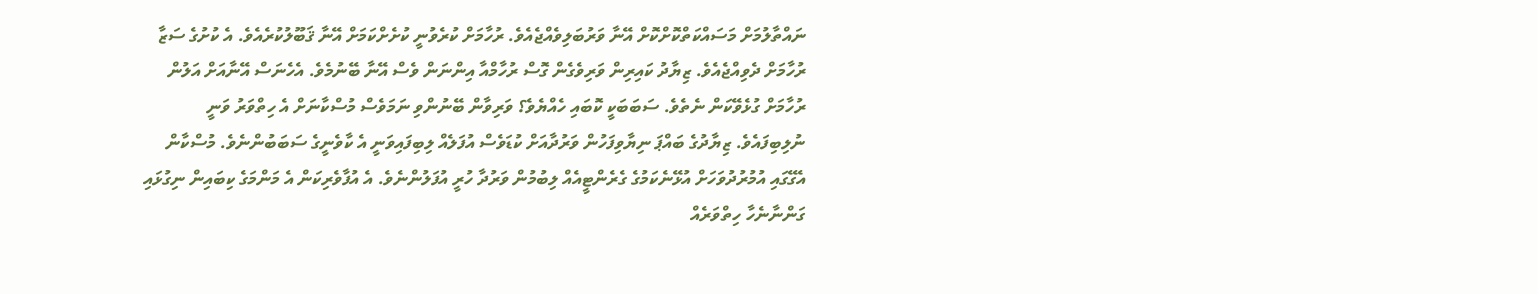ނައްތާލުމަށް މަސައްކަތްކޮށްކޮށް އޭނާ ވަރުބަލިވެއްޖެއެވެ. ރުހާމަށް ކުރެވުނީ ކުށެށްކަމަށް އޭނާ ޤަބޫލުކުރެއެވެ. އެ ކުށުގެ ސަޒާ ރުހާމަށް ދެވިއްޖެއެވެ. ޒިޔާދު ކައިރިން ވަރިވެގެން ގޮސް ރުހާމްއާ އިންނަން ވެސް އޭނާ ބޭނުމެވެ. އެހެނަސް އޭނާއަށް އަލުން ރުހާމަށް ގުޅެވޭކަން ނެތެވެ. ސަބަބަކީ ކޮބައި ހެއްޔެވެ؟ ވަރިވާން ބޭނުންވި ނަމަވެސް މުސްކާނަށް އެ ހިތްވަރު ވަނީ ނުލިބިފައެވެ. ޒިޔާދުގެ ބައްޕަ ނިޔާވިފަހުން ވަރުދާއަށް ކުޑަވެސް އުފަލެއް ލިބިފައިވަނީ އެ ކާވެނީގެ ސަބަބުންނެވެ. މުސްކާން އެގޭގައި އުމުރުދުވަހަށް އުޅޭނެކަމުގެ ގެރެންޓީއެއް ލިބުމުން ވަރުދާ ހުރީ އުފަލުންނެވެ. އެ އުފާވެރިކަން އެ މަންމަގެ ކިބައިން ނިގުޅައި ގަންނާނެހާ ހިތްވަރެއް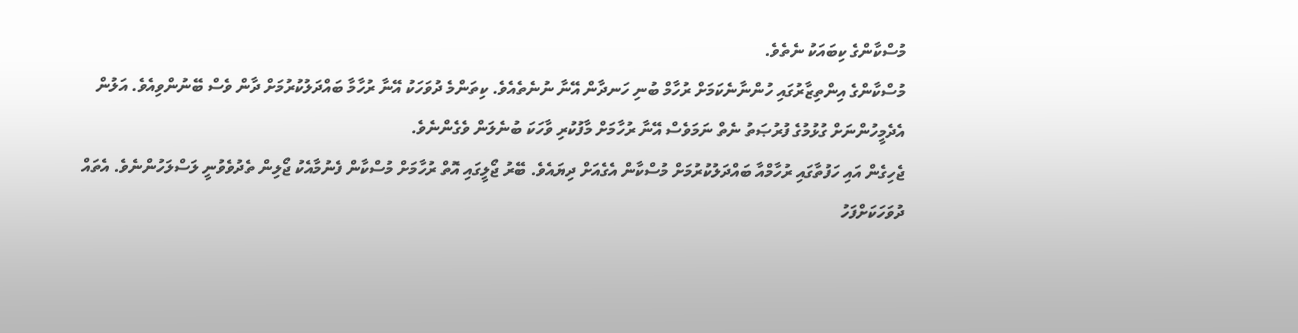މުސްކާންގެ ކިބައަކު ނެތެވެ.
މުސްކާންގެ އިންތިޒާރުގައި ހުންނާނެކަމަށް ރުހާމް ބުނި ހަނދާން އޭނާ ނުނެތެއެވެ. ކިތަންމެ ދުވަހަކު އޭނާ ރުހާމާ ބައްދަލުކުރުމަށް ދާން ވެސް ބޭނުންވިއެވެ. އަލުން އެދެމީހުންނަށް ގުޅުމުގެ ފުރުޞަތު ނެތް ނަމަވެސް އޭނާ ރުހާމަށް މާފުކުރި ވާހަކަ ބުނެލަން ވެގެންނެވެ.
ޖެހިގެން އައި ހަފުތާގައި ރުހާމްއާ ބައްދަލުކުރުމަށް މުސްކާން އެގެއަށް ދިޔައެވެ. ބޭރު ޖޯލީގައި އޮތް ރުހާމަށް މުސްކާން ފެނުމާއެކު ޖޯލިން ތެދުވެވުނީ ލަސްލަހުންނެވެ. އެތައް ދުވަހަކަށްފަހު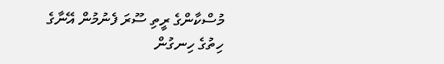މުސްކާންގެ ރީތި ސޫރަ ފެނުމުން އޭނާގެ ހިތުގެ ހިނގުން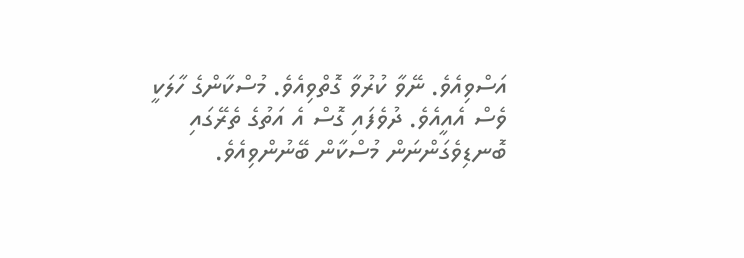އަސްވިއެވެ. ނޭވާ ކުރުވާ ގޮތްވިއެވެ. މުސްކާންގެ ހާލަކީ ވެސް އެއީއެވެ. ދުވެފައި ގޮސް އެ އަތުގެ ތެރޭގައި ބޮނޑިވެގަންނަން މުސްކާން ބޭނުންވިއެވެ.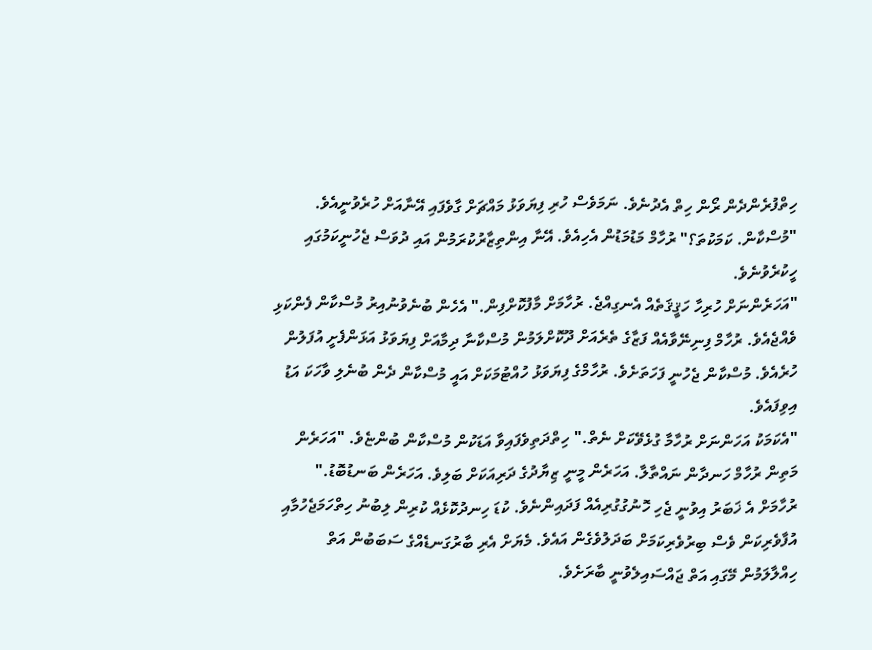ހިތްފުރެންދެން ރޯން ހިތް އެދުނެވެ. ނަމަވެސް ހުރި ފިޔަވަޅު މައްޗަށް ގާވެފައި އޭނާއަށް ހުރެވުނީއެވެ.
"މުސްކާން. ކަމަކުތަ؟" ރުހާމް މަޑުމަޑުން އެހިއެވެ. އޭނާ އިންތިޒާރުކުރަމުން އައި ދުވަސް ޖެހުނީކަމުގައި ހީކުރެވުނެވެ.
"އަހަރެންނަށް ހުރިހާ ހަޤީޤަތެއް އެނގިއްޖެ. ރުހާމަށް މާފުކޮށްފިން." އެހެން ބުނެވުނުއިރު މުސްކާން ފެންކަޅި ވެއްޖެއެވެ. ރުހާމް ފިނިނޭވާއެއް ފަޒާގެ ތެރެއަށް ދޫކޮށްލަމުން މުސްކާނާ ދިމާއަށް ފިޔަވަޅު އަޅަންފެށީ އުފަލުން ހުރެއެވެ. މުސްކާން ޖެހުނީ ފަހަތަށެވެ. ރުހާމްގެ ފިޔަވަޅު ހުއްޓުމަކަށް އައީ މުސްކާން ދެން ބުނެލި ވާހަކަ އަޑު އިވިފައެވެ.
"އެކަމަކު އަހަންނަށް ރުހާމާ ގުޅެވޭކަށް ނެތް." ހިތްދަތިވެފައިވާ އަޑަކުން މުސްކާން ބުންޏެވެ. "އަހަރެން މަތިން ރުހާމް ހަނދާން ނައްތާލާ. އަހަރެން މީނީ ޒިޔާދުގެ ދަރިއަކަށް ބަލިވެ. އަހަރެން ބަނޑުބޮޑު."
ރުހާމަށް އެ ޚަބަރު އިވުނީ ޖެހި ހޮނުގުގުރިއެއް ފަދައިންނެވެ. ކުޑަ ހިނދުކޮޅެއް ކުރިން ލިބުނު ހިތްހަމަޖެހުމާއި އުފާވެރިކަން ވެސް ބިރުވެރިކަމަށް ބަދަލުވެގެން އައެވެ. މެޔަށް އެރި ބާރުގަނޑެއްގެ ސަބަބުން އަތް ހިއްލާލަމުން މޭގައި އަތް ޖައްސައިލެވުނީ ބާރަށެވެ.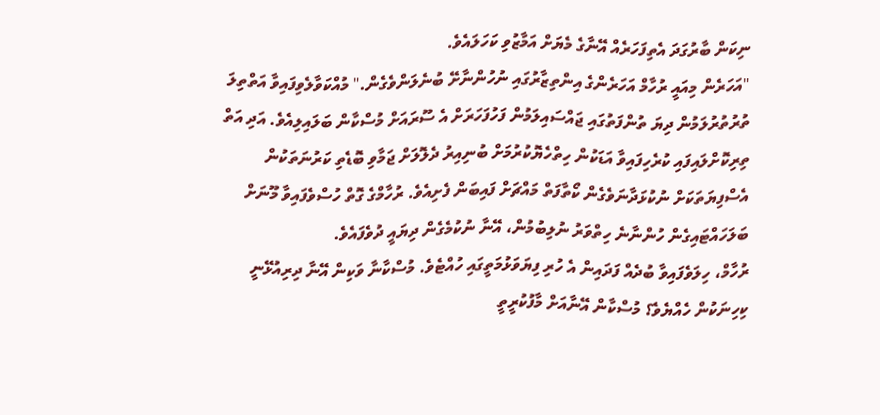ނިކަން ބާރުގަދަ އެތިފަހަރެއް އޭނާގެ މެޔަށް އަމާޒުވި ކަހަލައެވެ.
"އަހަރެން މިއައީ ރުހާމް އަހަރެންގެ އިންތިޒާރުގައި ނުހުންނާށޭ ބުނެލަންވެގެން." މުއްކަވާލެވިފައިވާ އަތްތިލަ ތުރުތުރުލަމުން ދިޔަ ތުންފަތުގައި ޖައްސައިލަމުން ފަހުފަހަރަށް އެ ސޫރައަށް މުސްކާން ބަލައިލިއެވެ. އަދި އަތް ތިރިކޮށްލައިފައި ކުރެހިފައިވާ އަޑަކުން ހިތްހެޔޮކުރުމަށް ބުނިއިރު ދެލޮލަށް ޖަމާވި ބޮޑެތި ކަރުނަތަކުން އެސްފިޔަތަކަށް ނުކުޅަދާނަވެގެން ކޯތާފަތް މައްޗަށް ފައިބަން ފެށިއެވެ. ރުހާމްގެ ގޮތް ހުސްވެފައިވާ މޫނަށް ބަލަހައްޓައިގެން ހުންނާނެ ހިތްވަރު ނުލިބުމުން، އޭނާ ނުކުމެގެން ދިޔައީ ދުވެފައެވެ.
ރުހާމް، ހިލަވެފައިވާ ބުދެއް ފަދައިން އެ ހުރި ފިޔަވަޅުމަތީގައި ހުއްޓެވެ. މުސްކާނާ ވަކިން އޭނާ ދިރިއުޅޭނީ ކިހިނަކުން ހެއްޔެވެ؟ މުސްކާން އޭނާއަށް މާފުކުރީތީ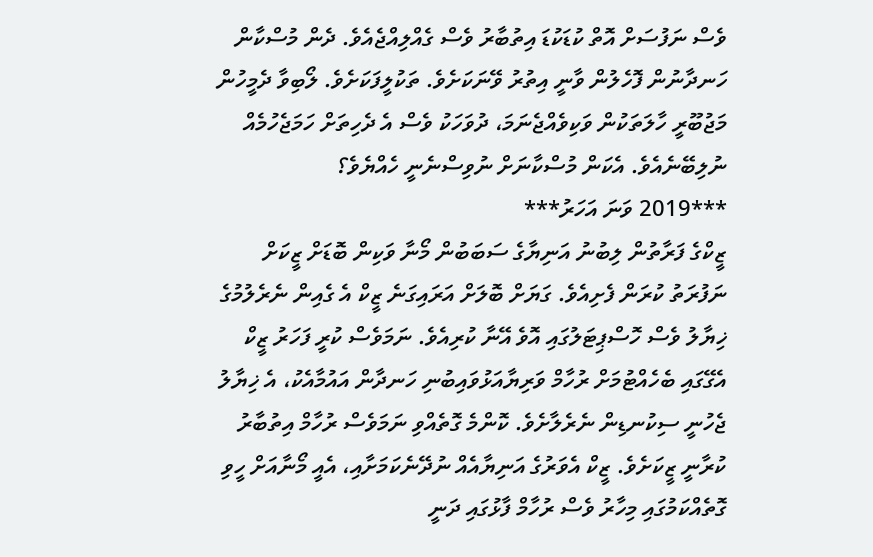ވެސް ނަފުސަށް އޮތް ކުޑަކުޑަ އިތުބާރު ވެސް ގެއްލިއްޖެއެވެ. ދެން މުސްކާން ހަނދާނުން ފޮހެލުން ވާނީ އިތުރު ވޭނަކަށެވެ. ތަކުލީފަކަށެވެ. ލޯބިވާ ދެމީހުން މަޖުބޫރީ ހާލަތަކުން ވަކިވެއްޖެނަމަ، ދުވަހަކު ވެސް އެ ދެހިތަށް ހަމަޖެހުމެއް ނުލިބޭނެއެވެ. އެކަން މުސްކާނަށް ނުވިސްނެނީ ހެއްޔެވެ؟
***2019 ވަނަ އަހަރު***
ޒީކްގެ ފަރާތުން ލިބުނު އަނިޔާގެ ސަބަބުން މޯނާ ވަކިން ބޮޑަށް ޒީކަށް ނަފުރަތު ކުރަން ފެށިއެވެ. ގަޔަށް ބޮލަށް އަރައިގަނެ ޒީކް އެ ގެއިން ނެރެލުމުގެ ޚިޔާލު ވެސް ހޮސްޕިޓަލުގައި އޮވެ އޭނާ ކުރިއެވެ. ނަމަވެސް ކުރީ ފަހަރު ޒީކް އެގޭގައި ބެހެއްޓުމަށް ރުހާމް ވަރިޔާއަޅުވައިބުނި ހަނދާން އައުމާއެކު، އެ ޚިޔާލު ޖެހުނީ ސިކުނޑިން ނެރެލާށެވެ. ކޮންމެ ގޮތެއްވި ނަމަވެސް ރުހާމް އިތުބާރު ކުރާނީ ޒީކަށެވެ. ޒީކް އެވަރުގެ އަނިޔާއެއް ނުދޭނެކަމަށާއި، އެއީ މޯނާއަށް ހީވި ގޮތެއްކަމުގައި މިހާރު ވެސް ރުހާމް ފާޅުގައި ދަނީ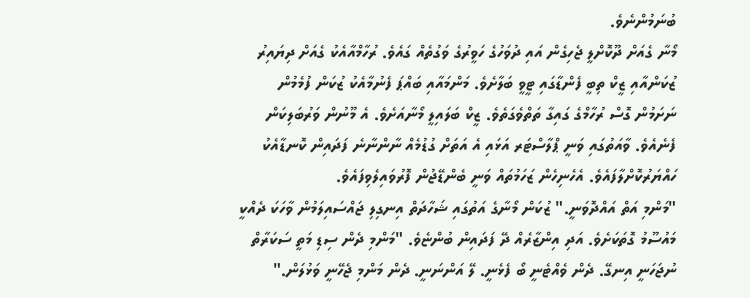ބުނަމުންނެވެ.
މޯނާ ގެއަށް ދޫކޮށްލީ ޖެހިގެން އައި ދުވަހުގެ ހަވީރުގެ ވަގުތެއް ގައެވެ. ރުހާމްއާއެކު ގެއަށް ދިޔައިރު ޒުކަންއާއި ޒީކް ތިބީ ފެންޑާގައި ޓީވީ ބަލާށެވެ. މަންމައާއި ބައްޕަ ފެނުމާއެކު ޒުކަން ފުމެމުން ނަށަމުން ގޮސް ރުހާމްގެ ގައިގާ ތަތްވެގަތެވެ. ޒީކް ބަލައިލީ މޯނާއަށެވެ. އެ މޫނުން ވަރުބަލިކަން ފެނެއެވެ. ވާއަތުގައި ވަނީ ޕްލާސްޓަރ އަޅައި އެ އަތަށް ގުޑުމެއް ނާންނާނެ ފަދައިން ކޮނޑާއެކު ހައްޔަރުކޮށްލާފައެވެ. އެހެނިހެން ޒަހަމުތައް ވަނީ ބެންޑޭޖުން ފޮރުވައިލެވިފައެވެ.
"މަންމި އަތް އައްދޮވަނީ." ޒުކަން މޯނާގެ އަތުގައި ޝަހާދަތް އިނގިލި ޖައްސައިލަމުން ވާހަކަ ދެއްކީ މައުސޫމު ގޮތަކަށެވެ. އަދި އިންޒާރެއް ދޭ ފަދައިން ބުންޏެވެ. "މަންމި ދެން ސިޑި މަތީ ސަކަރާތް ނުޖަހަނީ އިނގޭ. ދެން ވެއްޓެނީ ބޯ ފެޅެނީ. ލޭ އަންނަނީ. ދެން މަންމި ޖެހޭނީ ވަޅުލަން."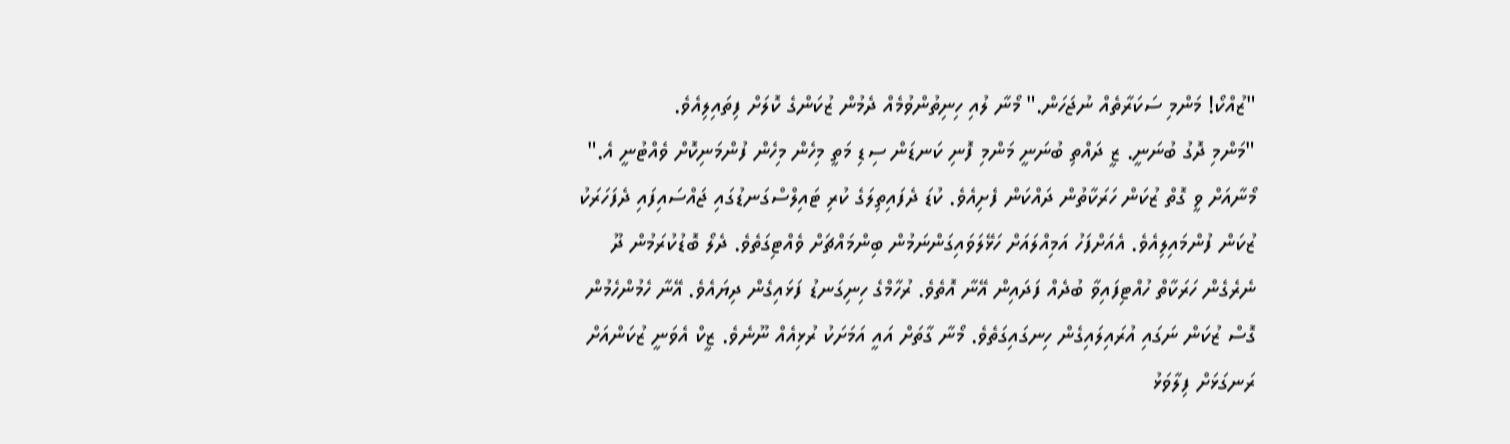"ޒުއްކޯ! މަންމި ސަކަރާތެއް ނުޖަހަން." މޯނާ ލުއި ހިނިތުންވުމެއް ދެމުން ޒުކަންގެ ކޮލަށް ފިތައިލިއެވެ.
"މަންމި ދޮގު ބުނަނީ. ޒީ ދައްތި ބުނަނީ މަންމި ފޮނި ކަނޑަން ސިޑި މަތީ މިހެން މިހެން ފުންމަނިކޮށް ވެއްޓުނީ އެ."
މޯނާއަށް ވީ ގޮތް ޒުކަން ހަރަކާތުން ދައްކަން ފެށިއެވެ. ކުޑަ ދެފައިތިލަގެ ކުރި ޓައިލްސްގަނޑުގައި ޖައްސައިފައި ދެފަހަރަކު ޒުކަން ފުންމައިލިއެވެ. އެއަށްފަހު އަމިއްލައަށް ހަޅޭލަވައިގަންނަމުން ބިންމައްޗަށް ވެއްޓިގަތެވެ. ދެލޯ ބޮޑުކުރަމުން ދޫ ނެރެގެން ހަރަކާތް ހުއްޓިފައިވާ ބުދެއް ފަދައިން އޭނާ އޮތެވެ. ރުހާމްގެ ހިނިގަނޑު ފަޅައިގެން ދިޔައެވެ. އޭނާ ހެމުންހެމުން ގޮސް ޒުކަން ނަގައި އުރައިލައިގެން ހިނގައިގަތެވެ. މޯނާ ގާތަށް އައީ އަމަށަކު ރުޅިއެއް ނޫނެވެ. ޒީކް އެވަނީ ޒުކަންއަށް ރަނގަޅަށް ފިލާވަޅު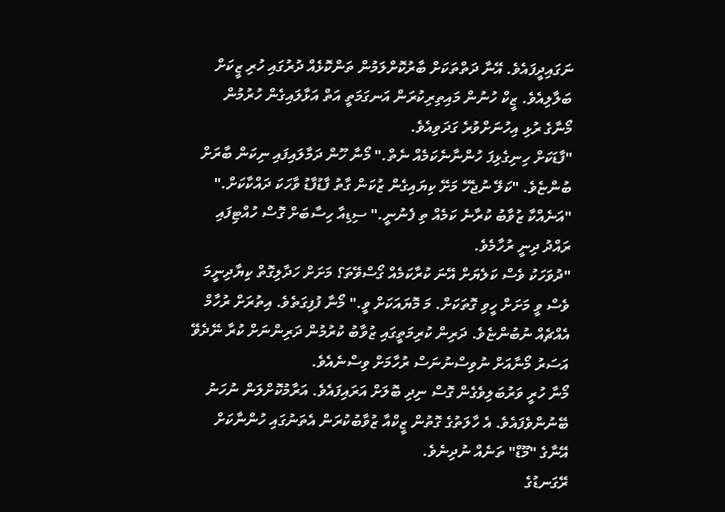ނަގައިދީފައެވެ. އޭނާ ދަތްތަކަށް ބާރުކޮށްލަމުން ތަންކޮޅެއް ދުރުގައި ހުރި ޒީކަށް ބަލާލިއެވެ. ޒީކް ހުނުން މައިތިރިކުރަން އަނގަމަތީ އަތް އަޅާލައިގެން ހުރުމުން މޯނާގެ ރުޅި އިހުނަށްވުރެ ގަދަވިއެވެ.
"ފާޑަކަށް ހިނިގެޅިފަ ހުންނާނެކަމެއް ނެތް." މޯނާ ހޫން ދަމާލައިފައި ނިކަން ބާރަށް ބުންޏެވެ. "ކަލޭ ނުޖެހޭ މަށޭ ކިޔައިގެން ޒުކަން ގާތު ފާޑުފާޑު ވާހަކަ ދައްކާކަށް."
"އަނެއްކާ ޒުވާބު ކުރާނެ ކަމެއް ތި ފެނުނީ." ސިޑިއާ ހިސާބަށް ގޮސް ހުއްޓިފައި ރައްދު ދިނީ ރުހާމެވެ.
"ދުވަހަކު ވެސް ކަލެޔަށް އޭނަ ކުރާކަމެއް ގޯސްވޭތަ؟ މަށަށް ހަދާލިގޮތް ކިޔާދިނީމަ ވެސް ވީ މަށަށް ހީވި ގޮތަކަށް. މަ މޮޔައަކަށް ވީ." މޯނާ ފުފިގަތެވެ. އިތުރަށް ރުހާމް އެއްޗެއް ނުބުންޏެވެ. ދަރިން ކުރިމަތީގައި ޒުވާބު ކުރުމުން ދަރިންނަށް ކުރާ ނޭދެވޭ އަސަރު މޯނާއަށް ނުވިސްނުނަސް ރުހާމަށް ވިސްނެއެވެ.
މޯނާ ހުރީ ވަރުބަލިވެގެން ގޮސް ނިދި ބޮލަށް އަރައިފައެވެ. އަރާމުކޮށްލަން ނުހަނު ބޭނުންވެފައެވެ. އެ ހާލަތުގެ ގޮތުން ޒީކްއާ ޒުވާބުކުރަން އެތަނުގައި ހުންނާކަށް އޭނާގެ "މޫޑް" ތަނެއް ނުދިނެވެ.
ރޭގަނޑުގެ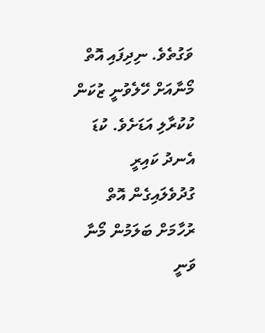ވަގުތެވެ. ނިދިފައި އޮތް މޯނާއަށް ހޭލެވުނީ ޒުކަން ކުކުރާލި އަޑަށެވެ. ކުޑަ އެނދު ކައިރީ ގުދުވެލައިގެން އޮތް ރުހާމަށް ބަލަމުން މޯނާ ވަނީ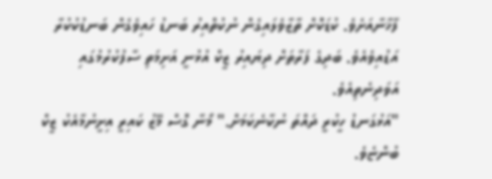ފާޚާނާއަށެވެ. ކުޑަކޮށް ތާޒާވެލައިގެން ނުކުތްއިރު ބަނޑު ހައިވެގެން ބަނޑުކުކުރާ އަޑުއިވެއެވެ. ބަދިގެ ފަރާތަށް ދިޔައިރު ޒީކް އުޅުނީ އަށިމަތި ސާފުކުރުމުގައި އަވަދިނެތިއެވެ.
"އަޅުގަނޑު ހީކުރީ ދައްތަ ނުކާނެކަމަށް." މޯނާ ގޮސް މޭޒު ކައިރީ އިށީނުމާއެކު ޒީކް ބުންޏެވެ.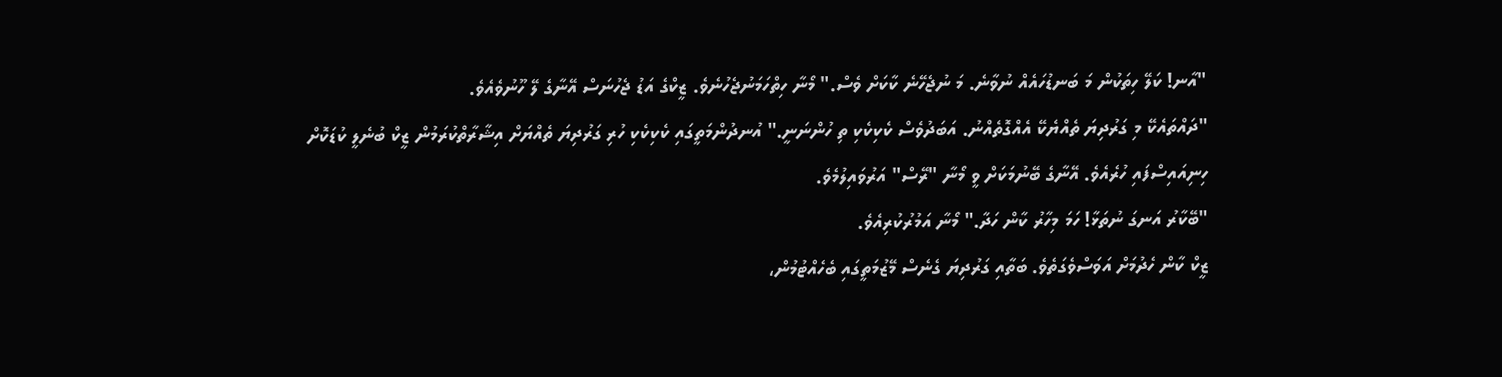"އާނ! ކަލޭ ހިތަކުން މަ ބަނޑުހައެއް ނުވާނެ. މަ ނުޖެހޭނެ ކާކަށް ވެސް." މޯނާ ހިތްހަމަނުޖެހުނެވެ. ޒީކްގެ އަޑު ޖެހުނަސް އޭނާގެ ލޭ ހޫނުވެއެވެ.
"ދައްތައެކޭ މި ގަރުދިޔަ ތެއްޔެކޭ އެއްގޮތެއްނު. އަބަދުވެސް ކެކިކެކި ތި ހުންނަނީ." އުނދުންމަތީގައި ކެކިކެކި ހުރި ގަރުދިޔަ ތެއްޔަށް އިޝާރާތްކުރަމުން ޒީކް ބުނެލީ ކުޑަކޮށް ހިނިއައިސްފައި ހުރެއެވެ. އޭނާގެ ބޭނުމަކަށް ވީ މޯނާ "ރޭސް" އަރުވައިލުމެވެ.
"ބޭކާރު އަނގަ ނުތަޅާ! ހަމަ މިހާރު ކާން ހަދާ." މޯނާ އަމުރުކުރިއެވެ.
ޒީކް ކާން ހެދުމަށް އަވަސްވެގަތެވެ. ބަތާއި ގަރުދިޔަ ގެނެސް މޭޒުމަތީގައި ބެހެއްޓުމުން،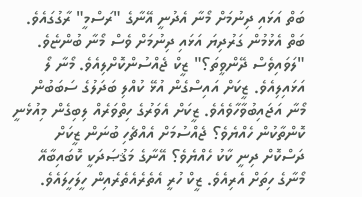ބަތް އަޅައި ދިނުމަށް މޯނާ އެދުނީ އޭނާގެ "ރަސްމީ" ރާގުގައެވެ. ބަތް އެޅުމުން ގަރުދިޔަ އަޅައި ދިނުމަށް ވެސް މޯނާ ބުންޏެވެ.
"ލަވައިވެސް ދޭންވީތަ؟" ޒީކް ޖެއްސުންކޮށްލިއެވެ. މޯނާ ލޯ އަޅައިލިއެވެ. ޒީކަށް އައިސްގެން އުޅޭ ކުއްލި ބަދަލުގެ ސަބަބުން މޯނާ އަޖައިބުވާހާވެއެވެ. ޒީކަށް އެވަރުގެ ހިތްވަރެއް ލިބިގެން މިއުޅެނީ ކޮންތާކުން ހެއްޔެވެ؟ ޖެއްސުމަށް އެއްޗެހި ބުނަން ޒީކަށް ދަސްކޮށް ދިނީ ކާކު ހެއްޔެވެ؟ އޭނާގެ މަޤުޞަދަކީ ކޮބައިބާއޭ މޯނާގެ ހިތަށް އެރިއެވެ. ޒީކް ހުރީ އެތެރެއެތެރެއިން ހީލަހީލައެވެ.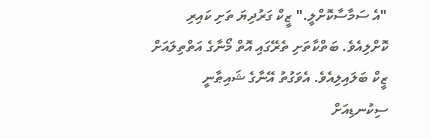"އެ ސަމާސާކޮށްލީ." ޒީކް ގަރުދިޔަ ތަށި ކައިރި ކޮށްލިއެވެ. ބަތްކާތަށި ތެރޭގައި އޮތް މޯނާގެ އަތްތިލައަށް ޒީކް ބަލައިލިއެވެ. އެވަގުތު އޭނާގެ ޝައިޠާނީ ސިކުނޑިއަށް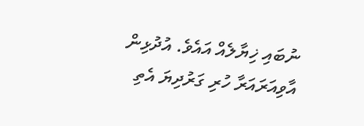ނުބައި ޚިޔާލެއް އައެވެ. އުދުޅިން އާވިއަރައަރާ ހުރި ގަރުދިޔަ އެތި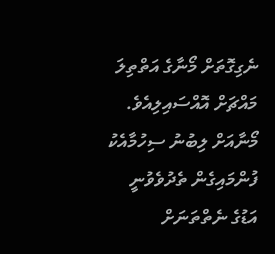ނެގިގޮތަށް މޯނާގެ އަތްތިލަ މައްޗަށް އޮއްސައިލިއެވެ. މޯނާއަށް ލިބުނު ސިހުމާއެކު ފުންމައިގެން ތެދުވެވުނީ އަޑުގެ ނެތްތަނަށް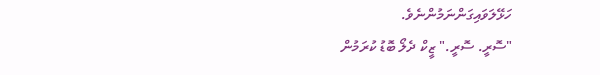ހަޅޭލަވައިގަންނަމުންނެވެ.
"ސޮރީ. ސޮރީ." ޒީކް ދެލޯ ބޮޑު ކުރަމުން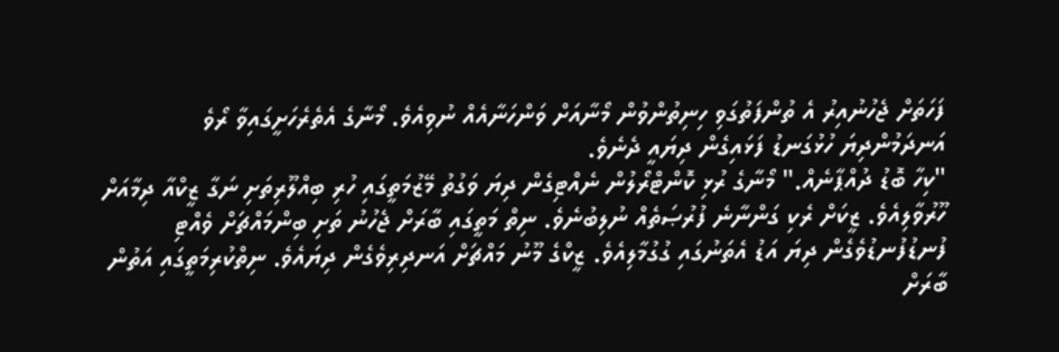ފަހަތަށް ޖެހުނުއިރު އެ ތުންފަތުގަވި ހިނިތުންވުން މޯނާއަށް ވަންހަނާއެއް ނުވިއެވެ. މޯނާގެ އެތެރެހަށީގައިވާ ރޯވެ އަނދަމުންދިޔަ ހުޅުގަނޑު ފަޅައިގެން ދިޔައީ ދެނެވެ.
"ކިހާ ބޮޑު ދުއްޕާނެއް." މޯނާގެ ރުޅި ކޮންޓްރޯލުން ނެއްޓިގެން ދިޔަ ވަގުތު މޭޒުމަތީގައި ހުރި ބިއްލޫރިތަށި ނަގާ ޒީކްއާ ދިމާއަށް ހޫރުވާލިއެވެ. ޒީކަށް ރެކި ގަންނާނެ ފުރުޞަތެއް ނުލިބުނެވެ. ނިތް މަތީގައި ބާރަށް ޖެހުނު ތަށި ބިންމައްޗަށް ވެއްޓި ފުނޑުފުނޑުވެގެން ދިޔަ އަޑު އެތަނުގައި ގުގުމާލިއެވެ. ޒީކްގެ މޫނު މައްޗަށް އަނދިރިވެގެން ދިޔައެވެ. ނިތްކުރިމަތީގައި އަތުން ބާރަށް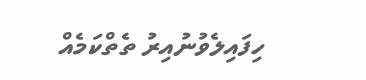ހިފައިލެވުނުއިރު ތެތްކަމެއް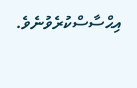އިޙްސާސްކުރެވުނެވެ.